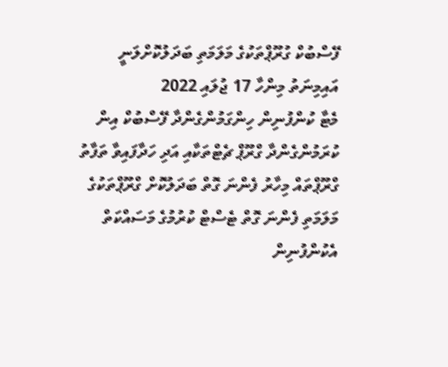ފޭސްބުކް ގުރޫޕްތަކުގެ މަލަމަތި ބަދަލުކޮށްލަނީ
އައިމިނަތު މިންހާ 17 ޖުލައި 2022
މެޓާ ކުންފުނިން ހިންގަމުންގެންދާ ފޭސްބުކް އިން ކުރަމުންގެންދާ ގްރޫޕް ޗެޓްތަކާއި އަދި ހަދާފައިވާ ތަފާތު ގްރޫޕްތައް މިހާރު ފެންނަ ގޮތް ބަދަލުކޮށް ގްރޫޕްތަކުގެ މަލަމަތި ފެންނަ ގޮތް ޓެސްޓް ކުރުމުގެ މަސައްކަތް އެކުންފުނިން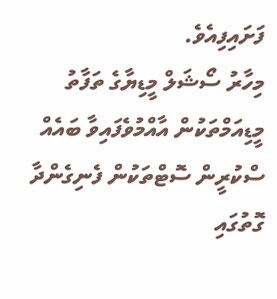ފަށައިފިއެވެ.
މިހާރު ސޯޝަލް މީޑިޔާގެ ތަފާތު މީޑިއަމްތަކުން އާއްމުވެފައިވާ ބައެއް ސްކުރީން ސޮޓްތަކުން ފެނިގެންދާ ގޮތުގައި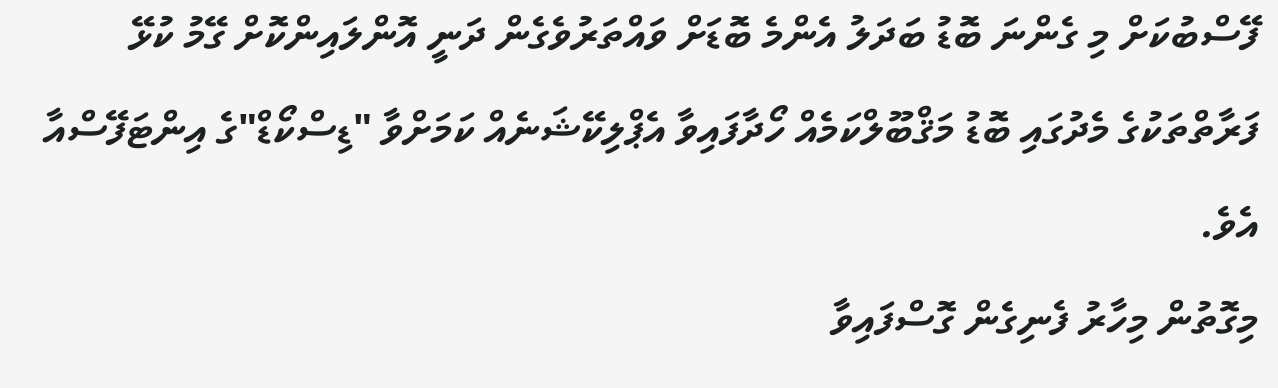ފޭސްބުކަށް މި ގެންނަ ބޮޑު ބަދަލު އެންމެ ބޮޑަށް ވައްތަރުވެގެން ދަނީ އޮންލައިންކޮށް ގޭމު ކުޅޭ ފަރާތްތަކުގެ މެދުގައި ބޮޑު މަޤްބޫލްކަމެއް ހޯދާފައިވާ އެޕްލިކޭޝަނެއް ކަމަށްވާ "ޑިސްކޯޑް"ގެ އިންޓަފޭސްއާ އެވެ.
މިގޮތުން މިހާރު ފެނިގެން ގޮސްފައިވާ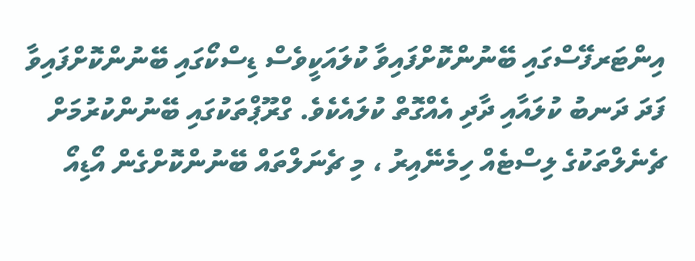އިންޓަރފޭސްގައި ބޭނުންކޮށްފައިވާ ކުލައަކީވެސް ޑިސްކޯގައި ބޭނުންކޮށްފައިވާ ފަދަ ދަނބު ކުލައާއި ދާދި އެއްގޮތް ކުލައެކެވެ. ގްރޫޕްތަކުގައި ބޭނުންކުރުމަށް ޗެނެލްތަކުގެ ލިސްޓެއް ހިމެނޭއިރު ، މި ޗެނަލްތައް ބޭނުންކޮށްގެން އޯޑިއޯ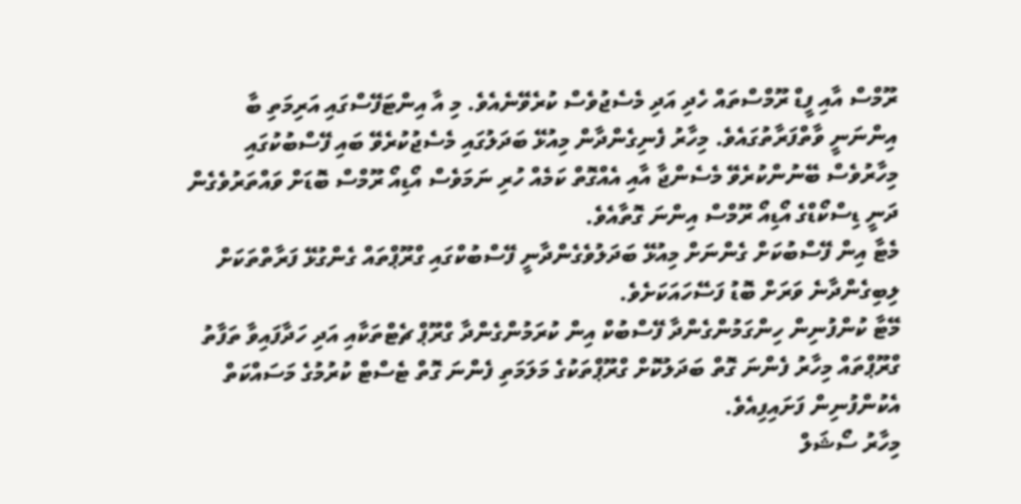ރޫމްސް އާއި ފީޑް ރޫމްސްތައް ހެދި އަދި މެސެޖުވެސް ކުރެވޭނެއެވެ. މި އާ އިންޓަފޭސްގައި އަރިމަތި ބާ އިންނަނީ ވާތްފަރާތުގައެވެ. މިހާރު ފެނިގެންދާން މިއުޅޭ ބަދަލުގައި މެސެޖުކުރެވޭ ބައި ފޭސްބުކުގައި މިހާރުވެސް ބޭނުންކުރެވޭ މެސެންޖާ އާއި އެއްގޮތް ކަމެއް ހުރި ނަމަވެސް އޯޑިއޯ ރޫމްސް ބޮޑަށް ވައްތަރުވެގެން ދަނީ ޑިސްކޯޑްގެ އޯޑިއޯ ރޫމްސް އިންނަ ގޮތާއެވެ.
މެޓާ އިން ފޭސްބުކަށް ގެންނަށް މިއުޅޭ ބަދަލުވެގެންދާނީ ފޭސްބުކްގައި ގްރޫޕްތައް ގެންގުޅޭ ފަރާތްތަކަށް ލިބިގެންދާނެ ވަރަށް ބޮޑު ފަސޭހައަކަށެވެ.
މޭޓާ ކުންފުނިން ހިންގަމުންގެންދާ ފޭސްބުކް އިން ކުރަމުންގެންދާ ގްރޫޕް ޗެޓްތަކާއި އަދި ހަދާފައިވާ ތަފާތު ގްރޫޕްތައް މިހާރު ފެންނަ ގޮތް ބަދަލުކޮށް ގްރޫޕްތަކުގެ މަލަމަތި ފެންނަ ގޮތް ޓެސްޓް ކުރުމުގެ މަސައްކަތް އެކުންފުނިން ފަށައިފިއެވެ.
މިހާރު ސޯޝަލް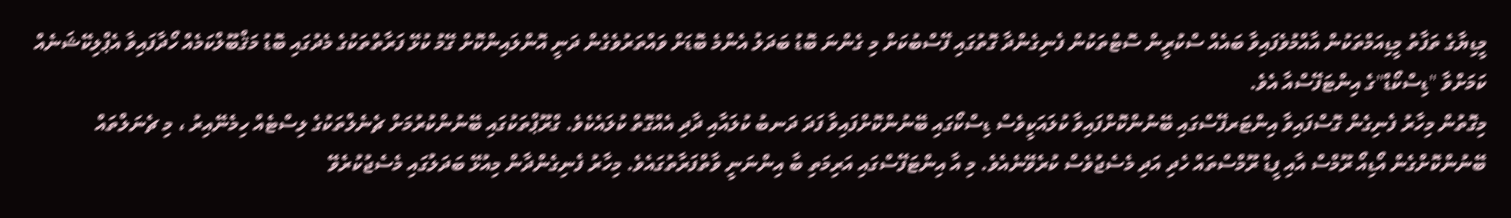މީޑިޔާގެ ތަފާތު މީޑިއަމްތަކުން އާއްމުވެފައިވާ ބައެއް ސްކުރީން ސޮޓްތަކުން ފެނިގެންދާ ގޮތުގައި ފޭސްބުކަށް މި ގެންނަ ބޮޑު ބަދަލު އެންމެ ބޮޑަށް ވައްތަރުވެގެން ދަނީ އޮންލައިންކޮށް ގޭމު ކުޅޭ ފަރާތްތަކުގެ މެދުގައި ބޮޑު މަޤްބޫލްކަމެއް ހޯދާފައިވާ އެޕްލިކޭޝަނެއް ކަމަށްވާ "ޑިސްކޯޑް"ގެ އިންޓަފޭސްއާ އެވެ.
މިގޮތުން މިހާރު ފެނިގެން ގޮސްފައިވާ އިންޓަރފޭސްގައި ބޭނުންކޮށްފައިވާ ކުލައަކީވެސް ޑިސްކޯގައި ބޭނުންކޮށްފައިވާ ފަދަ ދަނބު ކުލައާއި ދާދި އެއްގޮތް ކުލައެކެވެ. ގްރޫޕްތަކުގައި ބޭނުންކުރުމަށް ޗެނެލްތަކުގެ ލިސްޓެއް ހިމެނޭއިރު ، މި ޗެނަލްތައް ބޭނުންކޮށްގެން އޯޑިއޯ ރޫމްސް އާއި ފީޑް ރޫމްސްތައް ހެދި އަދި މެސެޖުވެސް ކުރެވޭނެއެވެ. މި އާ އިންޓަފޭސްގައި އަރިމަތި ބާ އިންނަނީ ވާތްފަރާތުގައެވެ. މިހާރު ފެނިގެންދާން މިއުޅޭ ބަދަލުގައި މެސެޖުކުރެވޭ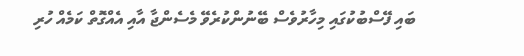ބައި ފޭސްބުކުގައި މިހާރުވެސް ބޭނުންކުރެވޭ މެސެންޖާ އާއި އެއްގޮތް ކަމެއް ހުރި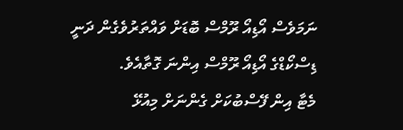ނަމަވެސް އޯޑިއޯ ރޫމްސް ބޮޑަށް ވައްތަރުވެގެން ދަނީ ޑިސްކޯޑްގެ އޯޑިއޯ ރޫމްސް އިންނަ ގޮތާއެވެ.
މެޓާ އިން ފޭސްބުކަށް ގެންނަށް މިއުޅޭ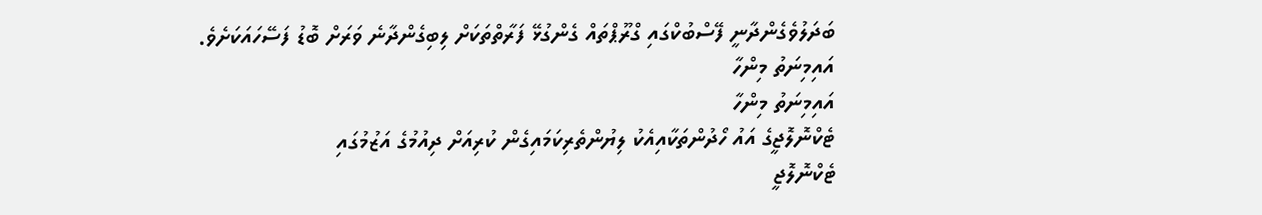ބަދަލުވެގެންދާނީ ފޭސްބުކްގައި ގްރޫޕްތައް ގެންގުޅޭ ފަރާތްތަކަށް ލިބިގެންދާނެ ވަރަށް ބޮޑު ފަސޭހައަކަށެވެ.
އައިމިނަތު މިންހާ
އައިމިނަތު މިންހާ
ޓެކްނޮލޮޖީގެ އައު ހޯދުންތަކާއިއެކު ލިޔުންތެރިކަމައިގެން ކުރިއަށް ދިއުމުގެ އަޒުމުގައި
ޓެކްނޮލޮޖީ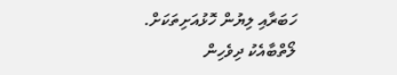ހަބަރާއި ލިޔުން ހޮޅުއަށިތަކަށް.
ލޯތްބާއެކު ދިވެހިން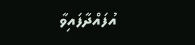އުފައްދާފައިވާ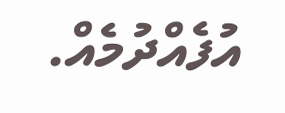އުފެއްދުމެއް.